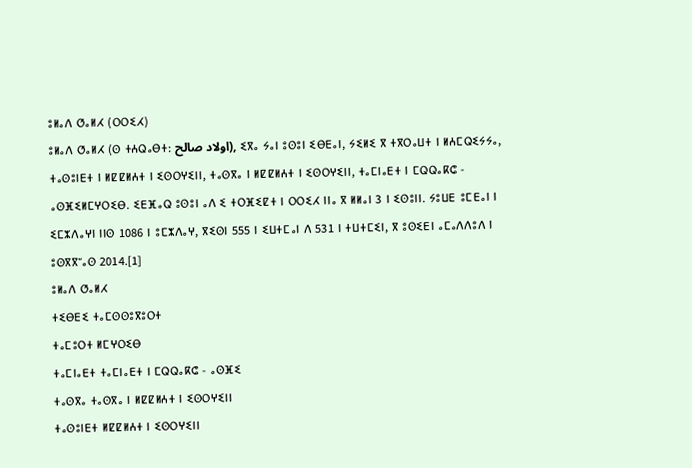ⵓⵍⴰⴷ ⵚⴰⵍⵃ (ⵔⵔⵉⵃ)
ⵓⵍⴰⴷ ⵚⴰⵍⵃ (ⵙ ⵜⵄⵕⴰⴱⵜ: اولاد صالح), ⵉⴳⴰ ⵢⴰⵏ ⵓⵙⵓⵏ ⵉⴱⴹⴰⵏ, ⵢⵉⵍⵉ ⴳ ⵜⴳⵔⴰⵡⵜ ⵏ ⵍⵄⵎⵕⵉⵢⵢⴰ, ⵜⴰⵙⵓⵏⴹⵜ ⵏ ⵍⵇⵇⵍⵄⵜ ⵏ ⵉⵙⵔⵖⵉⵏⵏ, ⵜⴰⵙⴳⴰ ⵏ ⵍⵇⵇⵍⵄⵜ ⵏ ⵉⵙⵔⵖⵉⵏⵏ, ⵜⴰⵎⵏⴰⴹⵜ ⵏ ⵎⵕⵕⴰⴽⵛ - ⴰⵙⴼⵉⵍⵎⵖⵔⵉⴱ. ⵉⴹⴼⴰⵕ ⵓⵙⵓⵏ ⴰⴷ ⵉ ⵜⵔⴼⵉⵇⵜ ⵏ ⵔⵔⵉⵃ ⵏⵏⴰ ⴳ ⵍⵍⴰⵏ 3 ⵏ ⵉⵙⵓⵏⵏ. ⵢⵓⵡⴹ ⵓⵎⴹⴰⵏ ⵏ ⵉⵎⵣⴷⴰⵖⵏ ⵏⵏⵙ 1086 ⵏ ⵓⵎⵣⴷⴰⵖ, ⴳⵉⵙⵏ 555 ⵏ ⵉⵡⵜⵎⴰⵏ ⴷ 531 ⵏ ⵜⵡⵜⵎⵉⵏ, ⴳ ⵓⵙⵉⴹⵏ ⴰⵎⴰⴷⴷⵓⴷ ⵏ ⵓⵙⴳⴳⵯⴰⵙ 2014.[1]
ⵓⵍⴰⴷ ⵚⴰⵍⵃ
ⵜⵉⴱⴹⵉ ⵜⴰⵎⵙⵙⵓⴳⵓⵔⵜ
ⵜⴰⵎⵓⵔⵜ ⵍⵎⵖⵔⵉⴱ
ⵜⴰⵎⵏⴰⴹⵜ ⵜⴰⵎⵏⴰⴹⵜ ⵏ ⵎⵕⵕⴰⴽⵛ - ⴰⵙⴼⵉ
ⵜⴰⵙⴳⴰ ⵜⴰⵙⴳⴰ ⵏ ⵍⵇⵇⵍⵄⵜ ⵏ ⵉⵙⵔⵖⵉⵏⵏ
ⵜⴰⵙⵓⵏⴹⵜ ⵍⵇⵇⵍⵄⵜ ⵏ ⵉⵙⵔⵖⵉⵏⵏ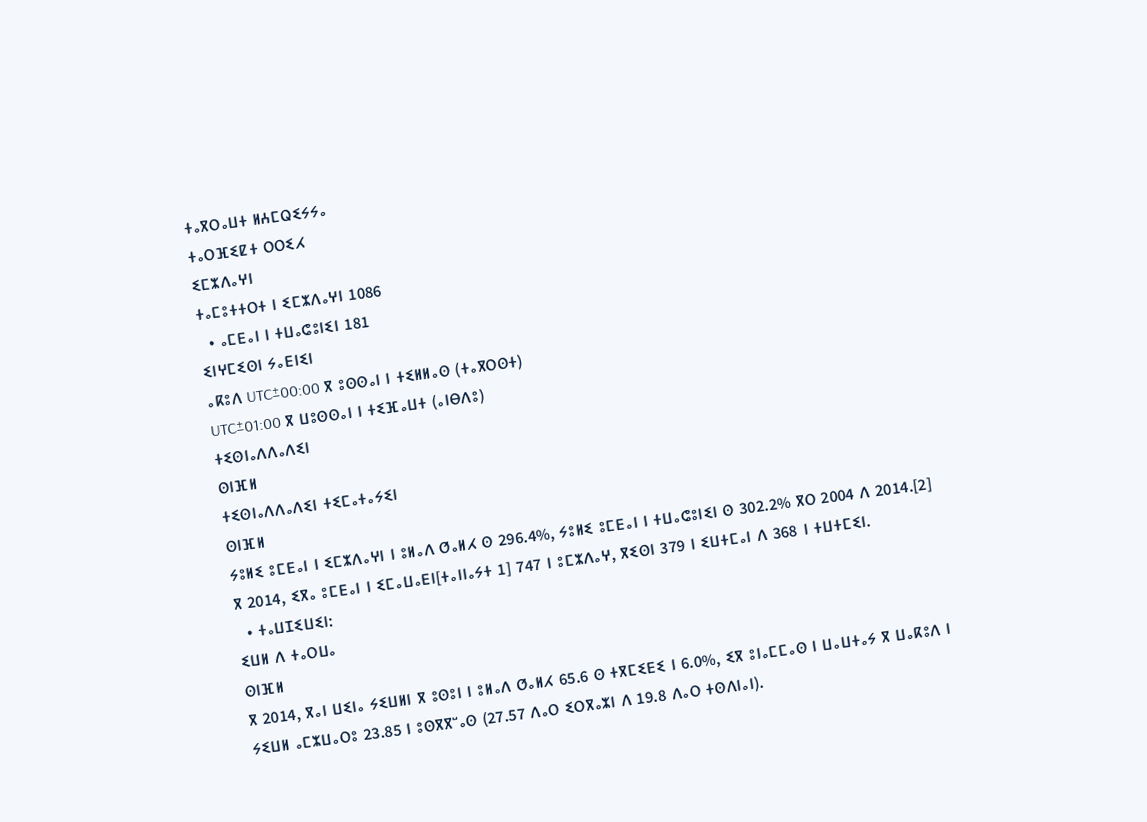ⵜⴰⴳⵔⴰⵡⵜ ⵍⵄⵎⵕⵉⵢⵢⴰ
ⵜⴰⵔⴼⵉⵇⵜ ⵔⵔⵉⵃ
ⵉⵎⵣⴷⴰⵖⵏ
ⵜⴰⵎⵓⵜⵜⵔⵜ ⵏ ⵉⵎⵣⴷⴰⵖⵏ 1086
  • ⴰⵎⴹⴰⵏ ⵏ ⵜⵡⴰⵛⵓⵏⵉⵏ 181
ⵉⵏⵖⵎⵉⵙⵏ ⵢⴰⴹⵏⵉⵏ
ⴰⴽⵓⴷ UTC±00:00 ⴳ ⵓⵙⵙⴰⵏ ⵏ ⵜⵉⵍⵍⴰⵙ (ⵜⴰⴳⵔⵙⵜ)
UTC±01:00 ⴳ ⵡⵓⵙⵙⴰⵏ ⵏ ⵜⵉⴼⴰⵡⵜ (ⴰⵏⴱⴷⵓ)
ⵜⵉⵙⵏⴰⴷⴷⴰⴷⵉⵏ
ⵙⵏⴼⵍ
ⵜⵉⵙⵏⴰⴷⴷⴰⴷⵉⵏ ⵜⵉⵎⴰⵜⴰⵢⵉⵏ
ⵙⵏⴼⵍ
ⵢⵓⵍⵉ ⵓⵎⴹⴰⵏ ⵏ ⵉⵎⵣⴷⴰⵖⵏ ⵏ ⵓⵍⴰⴷ ⵚⴰⵍⵃ ⵙ 296.4%, ⵢⵓⵍⵉ ⵓⵎⴹⴰⵏ ⵏ ⵜⵡⴰⵛⵓⵏⵉⵏ ⵙ 302.2% ⴳⵔ 2004 ⴷ 2014.[2] ⴳ 2014, ⵉⴳⴰ ⵓⵎⴹⴰⵏ ⵏ ⵉⵎⴰⵡⴰⴹⵏ[ⵜⴰⵏⵏⴰⵢⵜ 1] 747 ⵏ ⵓⵎⵣⴷⴰⵖ, ⴳⵉⵙⵏ 379 ⵏ ⵉⵡⵜⵎⴰⵏ ⴷ 368 ⵏ ⵜⵡⵜⵎⵉⵏ.
  • ⵜⴰⵡⵊⵉⵡⵉⵏ:
ⵉⵡⵍ ⴷ ⵜⴰⵔⵡⴰ
ⵙⵏⴼⵍ
ⴳ 2014, ⴳⴰⵏ ⵡⵉⵏⴰ ⵢⵉⵡⵍⵏ ⴳ ⵓⵙⵓⵏ ⵏ ⵓⵍⴰⴷ ⵚⴰⵍⵃ 65.6 ⵙ ⵜⴳⵎⵉⴹⵉ ⵏ 6.0%, ⵉⴳ ⵓⵏⴰⵎⵎⴰⵙ ⵏ ⵡⴰⵡⵜⴰⵢ ⴳ ⵡⴰⴽⵓⴷ ⵏ ⵢⵉⵡⵍ ⴰⵎⵣⵡⴰⵔⵓ 23.85 ⵏ ⵓⵙⴳⴳⵯⴰⵙ (27.57 ⴷⴰⵔ ⵉⵔⴳⴰⵣⵏ ⴷ 19.8 ⴷⴰⵔ ⵜⵙⴷⵏⴰⵏ).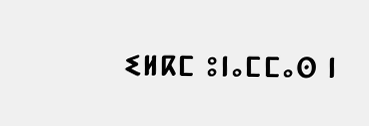ⵉⵍⴽⵎ ⵓⵏⴰⵎⵎⴰⵙ ⵏ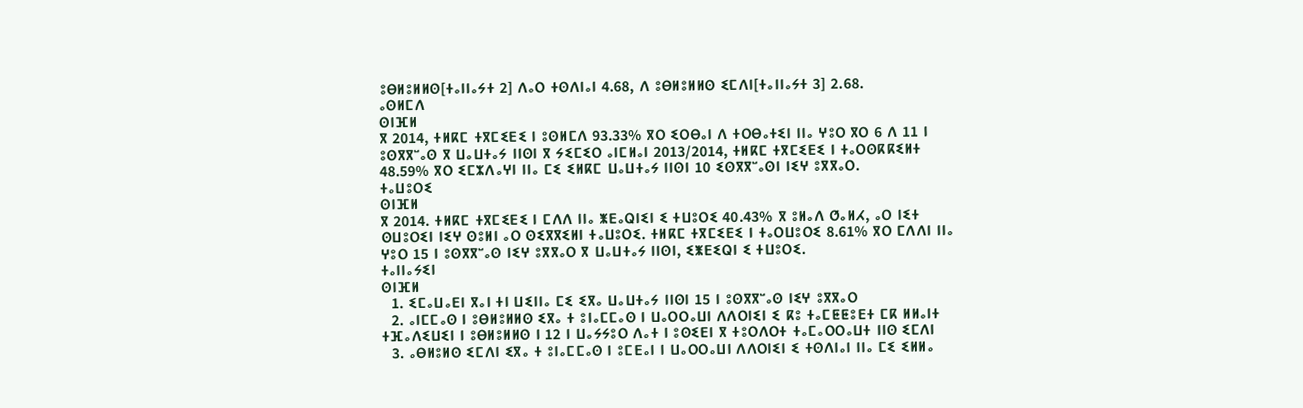ⵓⴱⵍⵓⵍⵍⵙ[ⵜⴰⵏⵏⴰⵢⵜ 2] ⴷⴰⵔ ⵜⵙⴷⵏⴰⵏ 4.68, ⴷ ⵓⴱⵍⵓⵍⵍⵙ ⵉⵎⴷⵏ[ⵜⴰⵏⵏⴰⵢⵜ 3] 2.68.
ⴰⵙⵍⵎⴷ
ⵙⵏⴼⵍ
ⴳ 2014, ⵜⵍⴽⵎ ⵜⴳⵎⵉⴹⵉ ⵏ ⵓⵙⵍⵎⴷ 93.33% ⴳⵔ ⵉⵔⴱⴰⵏ ⴷ ⵜⵔⴱⴰⵜⵉⵏ ⵏⵏⴰ ⵖⵓⵔ ⴳⵔ 6 ⴷ 11 ⵏ ⵓⵙⴳⴳⵯⴰⵙ ⴳ ⵡⴰⵡⵜⴰⵢ ⵏⵏⵙⵏ ⴳ ⵢⵉⵎⵉⵔ ⴰⵏⵎⵍⴰⵏ 2013/2014, ⵜⵍⴽⵎ ⵜⴳⵎⵉⴹⵉ ⵏ ⵜⴰⵔⵙⴽⴽⵉⵍⵜ 48.59% ⴳⵔ ⵉⵎⵣⴷⴰⵖⵏ ⵏⵏⴰ ⵎⵉ ⵉⵍⴽⵎ ⵡⴰⵡⵜⴰⵢ ⵏⵏⵙⵏ 10 ⵉⵙⴳⴳⵯⴰⵙⵏ ⵏⵉⵖ ⵓⴳⴳⴰⵔ.
ⵜⴰⵡⵓⵔⵉ
ⵙⵏⴼⵍ
ⴳ 2014. ⵜⵍⴽⵎ ⵜⴳⵎⵉⴹⵉ ⵏ ⵎⴷⴷ ⵏⵏⴰ ⵥⴹⴰⵕⵏⵉⵏ ⵉ ⵜⵡⵓⵔⵉ 40.43% ⴳ ⵓⵍⴰⴷ ⵚⴰⵍⵃ, ⴰⵔ ⵏⵉⵜ ⵙⵡⵓⵔⵉⵏ ⵏⵉⵖ ⵙⵓⵍⵏ ⴰⵔ ⵙⵉⴳⴳⵉⵍⵏ ⵜⴰⵡⵓⵔⵉ. ⵜⵍⴽⵎ ⵜⴳⵎⵉⴹⵉ ⵏ ⵜⴰⵔⵡⵓⵔⵉ 8.61% ⴳⵔ ⵎⴷⴷⵏ ⵏⵏⴰ ⵖⵓⵔ 15 ⵏ ⵓⵙⴳⴳⵯⴰⵙ ⵏⵉⵖ ⵓⴳⴳⴰⵔ ⴳ ⵡⴰⵡⵜⴰⵢ ⵏⵏⵙⵏ, ⵉⵥⴹⵉⵕⵏ ⵉ ⵜⵡⵓⵔⵉ.
ⵜⴰⵏⵏⴰⵢⵉⵏ
ⵙⵏⴼⵍ
  1. ⵉⵎⴰⵡⴰⴹⵏ ⴳⴰⵏ ⵜⵏ ⵡⵉⵏⵏⴰ ⵎⵉ ⵉⴳⴰ ⵡⴰⵡⵜⴰⵢ ⵏⵏⵙⵏ 15 ⵏ ⵓⵙⴳⴳⵯⴰⵙ ⵏⵉⵖ ⵓⴳⴳⴰⵔ
  2. ⴰⵏⵎⵎⴰⵙ ⵏ ⵓⴱⵍⵓⵍⵍⵙ ⵉⴳⴰ ⵜ ⵓⵏⴰⵎⵎⴰⵙ ⵏ ⵡⴰⵔⵔⴰⵡⵏ ⴷⴷⵔⵏⵉⵏ ⵉ ⴽⵓ ⵜⴰⵎⵟⵟⵓⴹⵜ ⵎⴽ ⵍⵍⴰⵏⵜ ⵜⴼⴰⴷⵉⵡⵉⵏ ⵏ ⵓⴱⵍⵓⵍⵍⵙ ⵏ 12 ⵏ ⵡⴰⵢⵢⵓⵔ ⴷⴰⵜ ⵏ ⵓⵙⵉⴹⵏ ⴳ ⵜⵓⵔⴷⵔⵜ ⵜⴰⵎⴰⵔⵔⴰⵡⵜ ⵏⵏⵙ ⵉⵎⴷⵏ
  3. ⴰⴱⵍⵓⵍⵙ ⵉⵎⴷⵏ ⵉⴳⴰ ⵜ ⵓⵏⴰⵎⵎⴰⵙ ⵏ ⵓⵎⴹⴰⵏ ⵏ ⵡⴰⵔⵔⴰⵡⵏ ⴷⴷⵔⵏⵉⵏ ⵉ ⵜⵙⴷⵏⴰⵏ ⵏⵏⴰ ⵎⵉ ⵉⵍⵍⴰ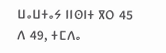ⵡⴰⵡⵜⴰⵢ ⵏⵏⵙⵏⵜ ⴳⵔ 45 ⴷ 49, ⵜⵎⴷⴰ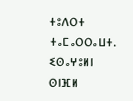ⵜⵓⴷⵔⵜ ⵜⴰⵎⴰⵔⵔⴰⵡⵜ.
ⵉⵙⴰⵖⵓⵍⵏ
ⵙⵏⴼⵍ